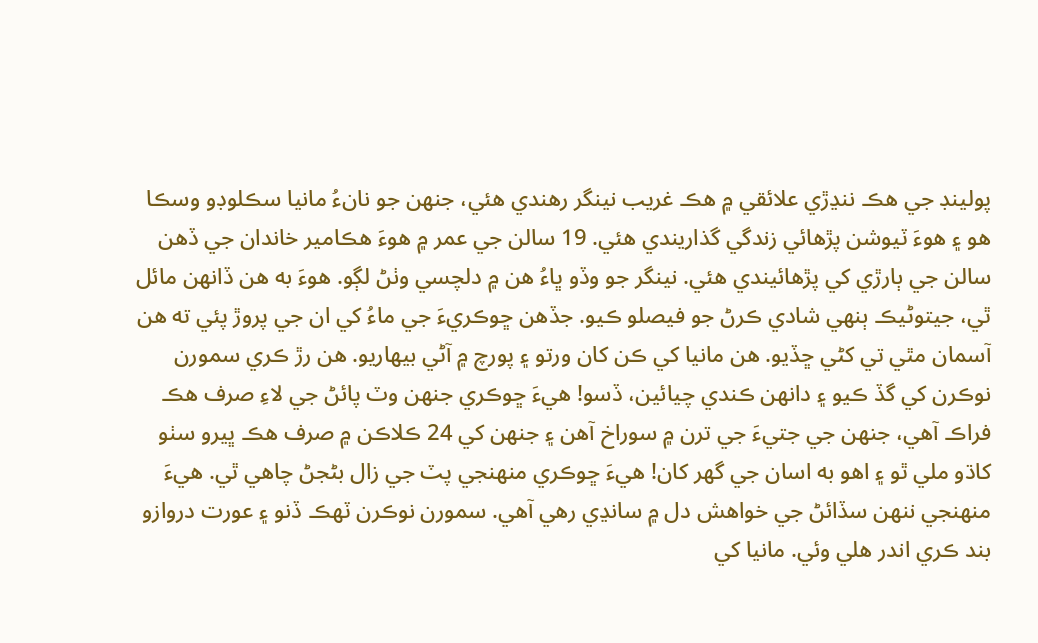پولينڊ جي هڪ ننڍڙي علائقي ۾ هڪ غريب نينگر رهندي هئي، جنهن جو نانءُ مانيا سڪلوڊو وسڪا هو ۽ هوءَ ٽيوشن پڙهائي زندگي گذاريندي هئي. 19 سالن جي عمر ۾ هوءَ هڪامير خاندان جي ڏهن سالن جي ٻارڙي کي پڙهائيندي هئي. نينگر جو وڏو ڀاءُ هن ۾ دلچسي وٺڻ لڳو. هوءَ به هن ڏانهن مائل ٿي، جيتوڻيڪ ٻنهي شادي ڪرڻ جو فيصلو ڪيو. جڏهن ڇوڪريءَ جي ماءُ کي ان جي پروڙ پئي ته هن آسمان مٿي تي کڻي ڇڏيو. هن مانيا کي ڪن کان ورتو ۽ پورچ ۾ آڻي بيهاريو. هن رڙ ڪري سمورن نوڪرن کي گڏ ڪيو ۽ دانهن ڪندي چيائين، ڏسو! هيءَ ڇوڪري جنهن وٽ پائڻ جي لاءِ صرف هڪ فراڪ آهي، جنهن جي جتيءَ جي ترن ۾ سوراخ آهن ۽ جنهن کي 24 ڪلاڪن ۾ صرف هڪ ڀيرو سٺو کاڌو ملي ٿو ۽ اهو به اسان جي گهر کان! هيءَ ڇوڪري منهنجي پٽ جي زال بڻجڻ چاهي ٿي. هيءَ منهنجي ننهن سڏائڻ جي خواهش دل ۾ سانڍي رهي آهي. سمورن نوڪرن ٽهڪ ڏنو ۽ عورت دروازو بند ڪري اندر هلي وئي. مانيا کي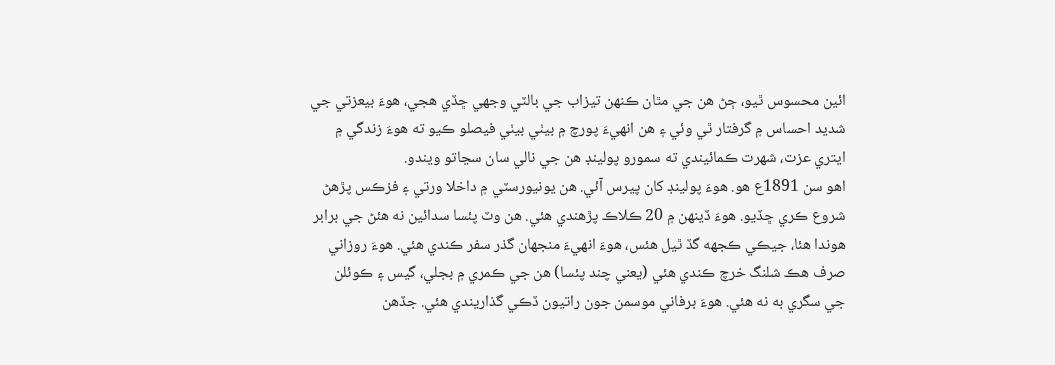ائين محسوس ٿيو، ڄڻ هن جي مٿان ڪنهن تيزاب جي بالٽي وجهي ڇڏي هجي، هوءَ بيعزتي جي شديد احساس ۾ گرفتار ٿي وئي ۽ هن انهيءَ پورچ ۾ بيٺي بيٺي فيصلو ڪيو ته هوءَ زندگي ۾ ايتري عزت، شهرت ڪمائيندي ته سمورو پولينڊ هن جي نالي سان سڃاتو ويندو.
اهو سن 1891ع هو. هوءَ پولينڊ کان پيرس آئي. هن يونيورسٽي ۾ داخلا ورتي ۽ فزڪس پڙهڻ شروع ڪري ڇڏيو. هوءَ ڏينهن ۾ 20 ڪلاڪ پڙهندي هئي. هن وٽ پئسا سدائين نه هئڻ جي برابر هوندا هئا، جيڪي ڪجھه گڏ ٿيل هئس، هوءَ انهيءَ منجهان گذر سفر ڪندي هئي. هوءَ روزاني صرف هڪ شلنگ خرچ ڪندي هئي (يعني چند پئسا) هن جي ڪمري ۾ بجلي، گيس ۽ ڪوئلن جي سگري به نه هئي. هوءَ برفاني موسمن جون راتيون ڏڪي گذاريندي هئي. جڏهن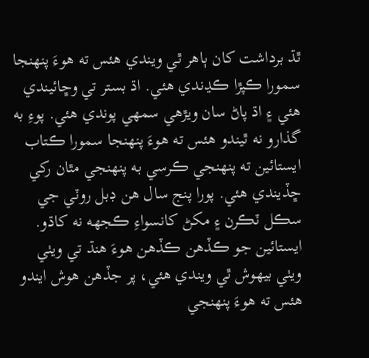ٿڌ برداشت کان ٻاهر ٿي ويندي هئس ته هوءَ پنهنجا سمورا ڪپڙا ڪڍندي هئي. اڌ بستر تي وڇائيندي هئي ۽ اڌ پاڻ سان ويڙهي سمهي پوندي هئي. پوءِ به گذارو نه ٿيندو هئس ته هوءَ پنهنجا سمورا ڪتاب ايستائين ته پنهنجي ڪرسي به پنهنجي مٿان رکي ڇڏيندي هئي. پورا پنج سال هن ڊبل روٽي جي سڪل ٽڪرن ۽ مکڻ کانسواءِ ڪجھه نه کاڌو. ايستائين جو ڪڏهن ڪڏهن هوءَ هنڌ تي ويٺي ويٺي بيهوش ٿي ويندي هئي، پر جڏهن هوش ايندو هئس ته هوءَ پنهنجي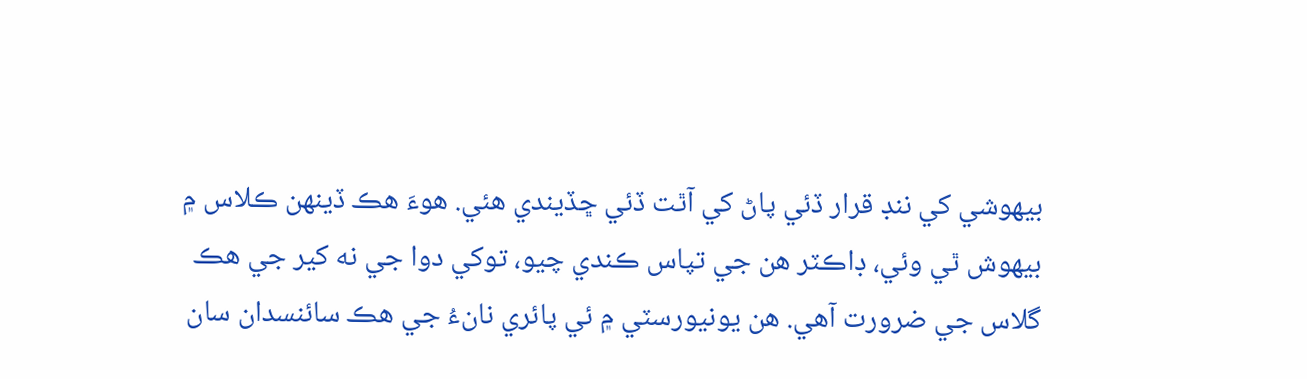بيهوشي کي ننڊ قرار ڏئي پاڻ کي آٿت ڏئي ڇڏيندي هئي. هوءَ هڪ ڏينهن ڪلاس ۾ بيهوش ٿي وئي، ڊاڪٽر هن جي تپاس ڪندي چيو، توکي دوا جي نه کير جي هڪ گلاس جي ضرورت آهي. هن يونيورسٽي ۾ ئي پائري نانءُ جي هڪ سائنسدان سان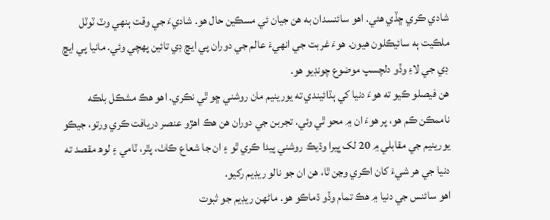شادي ڪري ڇڏي هئي. اهو سائنسدان به هن جيان ئي مسڪين حال هو. شاديءَ جي وقت ٻنهي وٽ ٽوٽل ملڪيت ٻه سائيڪلون هيون. هوءَ غربت جي انهيءَ عالم جي دوران پي ايڇ ڊي تائين پهچي وئي. مانيا پي ايڇ ڊي جي لاءِ وڏو دلچسپ موضوع چونڊيو هو.
هن فيصلو ڪيو ته هوءَ دنيا کي ٻڌائيندي ته يورينيم مان روشني ڇو ٿي نڪري. اهو هڪ مشڪل بلڪه ناممڪن ڪم هو، پر هوءَ ان ۾ محو ٿي وئي. تجربن جي دوران هن هڪ اهڙو عنصر دريافت ڪري ورتو، جيڪو يورينيم جي مقابلي ۾ 20 لک ڀيرا وڌيڪ روشني پيدا ڪري ٿو ۽ ان جا شعاع ڪاٺ، پٿر، ٽامي ۽ لوھ مقصد ته دنيا جي هر شيءَ کان اڪري وڃن ٿا، هن ان جو نالو ريڊيم رکيو.
اهو سائنس جي دنيا ۾ هڪ تمام وڏو ڌماڪو هو. ماڻهن ريڊيم جو ثبوت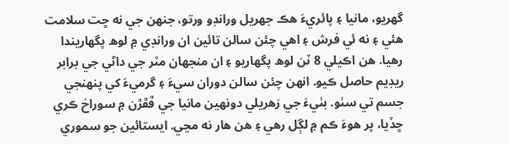گهريو، مانيا ۽ پائريءَ هڪ جهريل ورانڊو ورتو، جنهن جي نه ڇت سلامت هئي ۽ نه ئي فرش ۽ اهي چئن سالن تائين ان ورانڊي ۾ لوھ پگهاريندا رهيا. هن اڪيلي 8 ٽن لوھ پگهاريو ۽ ان منجهان مٽر جي داڻي جي برابر ريڊيم حاصل ڪيو. انهن چئن سالن دوران سيءَ ۽ گرميءَ کي پنهنجي جسم تي سٺو. بٺيءَ جي زهريلي دونهين مانيا جي ڦڦڙن ۾ سوراخ ڪري ڇڏيا، پر هوءَ ڪم ۾ لڳل رهي ۽ هن هار نه مڃي. ايستائين جو سموري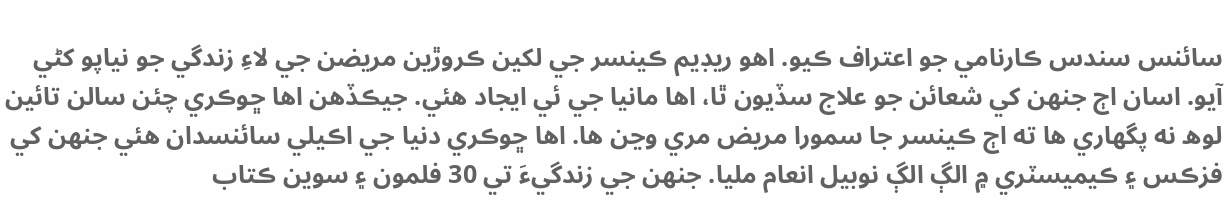سائنس سندس ڪارنامي جو اعتراف ڪيو. اهو ريڊيم ڪينسر جي لکين ڪروڙين مريضن جي لاءِ زندگي جو نياپو کڻي آيو. اسان اڄ جنهن کي شعائن جو علاج سڏيون ٿا، اها مانيا جي ئي ايجاد هئي. جيڪڏهن اها ڇوڪري چئن سالن تائين لوھ نه پگهاري ها ته اڄ ڪينسر جا سمورا مريض مري وڃن ها. اها ڇوڪري دنيا جي اڪيلي سائنسدان هئي جنهن کي فزڪس ۽ ڪيميسٽري ۾ الڳ الڳ نوبيل انعام مليا. جنهن جي زندگيءَ تي 30 فلمون ۽ سوين ڪتاب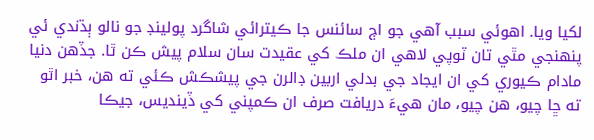لکيا ويا. اهوئي سبب آهي جو اڄ سائنس جا ڪيترائي شاگرد پولينڊ جو نالو ٻڌندي ئي پنهنجي مٿي تان ٽوپي لاهي ان ملڪ کي عقيدت سان سلام پيش ڪن ٿا. جڏهن دنيا مادام ڪيوري کي ان ايجاد جي بدلي اربين ڊالرن جي پيشڪش ڪئي ته هن، خبر اٿو ته ڇا چيو، هن چيو، مان هيءَ دريافت صرف ان ڪمپني کي ڏينديس، جيڪا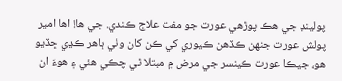پولينڊ جي هڪ پوڙهي عورت جو مفت علاج ڪندي. جي ها! اها امير پولش عورت جنهن ڪڏهن ڪيوري کي ڪن کان وٺي ٻاهر ڪڍي ڇڏيو هو، جيڪا عورت ڪينسر جي مرض ۾ مبتلا ٿي چڪي هئي ۽ هوءَ ان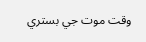وقت موت جي بستري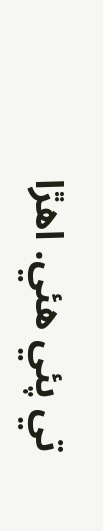تي پئي هئي. اهڙا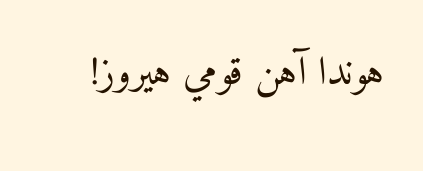هوندا آهن قومي هيروز!